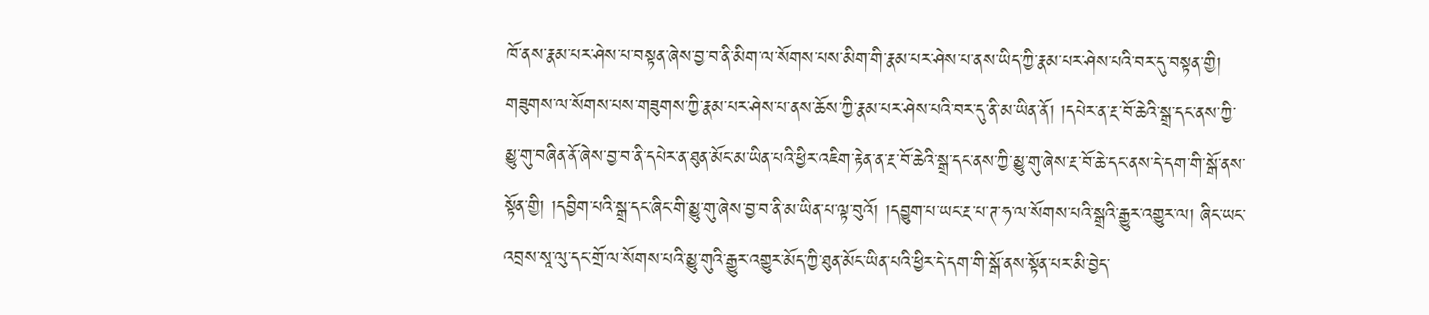ཁོ་ནས་རྣམ་པར་ཤེས་པ་བསྟན་ཞེས་བྱ་བ་ནི་མིག་ལ་སོགས་པས་མིག་གི་རྣམ་པར་ཤེས་པ་ནས་ཡིད་ཀྱི་རྣམ་པར་ཤེས་པའི་བར་དུ་བསྟན་གྱི། གཟུགས་ལ་སོགས་པས་གཟུགས་ཀྱི་རྣམ་པར་ཤེས་པ་ནས་ཆོས་ཀྱི་རྣམ་པར་ཤེས་པའི་བར་དུ་ནི་མ་ཡིན་ནོ། །དཔེར་ན་རྔ་བོ་ཆེའི་སྒྲ་དང་ནས་ཀྱི་མྱུ་གུ་བཞིན་ནོ་ཞེས་བྱ་བ་ནི་དཔེར་ན་ཐུན་མོང་མ་ཡིན་པའི་ཕྱིར་འཇིག་རྟེན་ན་རྔ་བོ་ཆེའི་སྒྲ་དང་ནས་ཀྱི་མྱུ་གུ་ཞེས་རྔ་བོ་ཆེ་དང་ནས་དེ་དག་གི་སྒོ་ནས་སྟོན་གྱི། །དབྱིག་པའི་སྒྲ་དང་ཞིང་གི་མྱུ་གུ་ཞེས་བྱ་བ་ནི་མ་ཡིན་པ་ལྟ་བུའོ། །དབྱུག་པ་ཡང་རྔ་པ་ཊ་ཧ་ལ་སོགས་པའི་སྒྲའི་རྒྱུར་འགྱུར་ལ། ཞིང་ཡང་འབྲས་སཱ་ལུ་དང་གྲོ་ལ་སོགས་པའི་མྱུ་གུའི་རྒྱུར་འགྱུར་མོད་ཀྱི་ཐུན་མོང་ཡིན་པའི་ཕྱིར་དེ་དག་གི་སྒོ་ནས་སྟོན་པར་མི་བྱེད་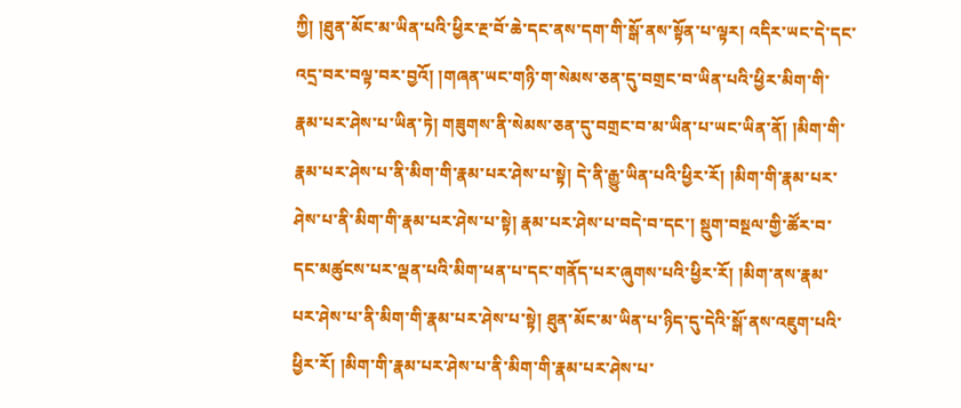ཀྱི། །ཐུན་མོང་མ་ཡིན་པའི་ཕྱིར་རྔ་བོ་ཆེ་དང་ནས་དག་གི་སྒོ་ནས་སྟོན་པ་ལྟར། འདིར་ཡང་དེ་དང་འདྲ་བར་བལྟ་བར་བྱའོ། །གཞན་ཡང་གཉི་ག་སེམས་ཅན་དུ་བགྲང་བ་ཡིན་པའི་ཕྱིར་མིག་གི་རྣམ་པར་ཤེས་པ་ཡིན་ཏེ། གཟུགས་ནི་སེམས་ཅན་དུ་བགྲང་བ་མ་ཡིན་པ་ཡང་ཡིན་ནོ། །མིག་གི་རྣམ་པར་ཤེས་པ་ནི་མིག་གི་རྣམ་པར་ཤེས་པ་སྟེ། དེ་ནི་རྒྱུ་ཡིན་པའི་ཕྱིར་རོ། །མིག་གི་རྣམ་པར་ཤེས་པ་ནི་མིག་གི་རྣམ་པར་ཤེས་པ་སྟེ། རྣམ་པར་ཤེས་པ་བདེ་བ་དང་། སྡུག་བསྔལ་གྱི་ཚོར་བ་དང་མཚུངས་པར་ལྡན་པའི་མིག་ཕན་པ་དང་གནོད་པར་ཞུགས་པའི་ཕྱིར་རོ། །མིག་ནས་རྣམ་པར་ཤེས་པ་ནི་མིག་གི་རྣམ་པར་ཤེས་པ་སྟེ། ཐུན་མོང་མ་ཡིན་པ་ཉིད་དུ་དེའི་སྒོ་ནས་འཇུག་པའི་ཕྱིར་རོ། །མིག་གི་རྣམ་པར་ཤེས་པ་ནི་མིག་གི་རྣམ་པར་ཤེས་པ་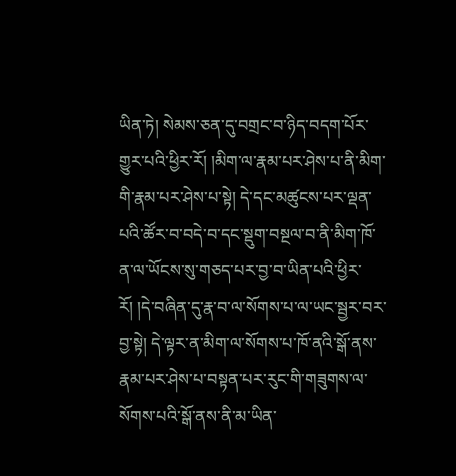ཡིན་ཏེ། སེམས་ཅན་དུ་བགྲང་བ་ཉིད་བདག་པོར་གྱུར་པའི་ཕྱིར་རོ། །མིག་ལ་རྣམ་པར་ཤེས་པ་ནི་མིག་གི་རྣམ་པར་ཤེས་པ་སྟེ། དེ་དང་མཚུངས་པར་ལྡན་པའི་ཚོར་བ་བདེ་བ་དང་སྡུག་བསྔལ་བ་ནི་མིག་ཁོ་ན་ལ་ཡོངས་སུ་གཅད་པར་བྱ་བ་ཡིན་པའི་ཕྱིར་རོ། །དེ་བཞིན་དུ་རྣ་བ་ལ་སོགས་པ་ལ་ཡང་སྦྱར་བར་བྱ་སྟེ། དེ་ལྟར་ན་མིག་ལ་སོགས་པ་ཁོ་ནའི་སྒོ་ནས་རྣམ་པར་ཤེས་པ་བསྟན་པར་རུང་གི་གཟུགས་ལ་སོགས་པའི་སྒོ་ནས་ནི་མ་ཡིན་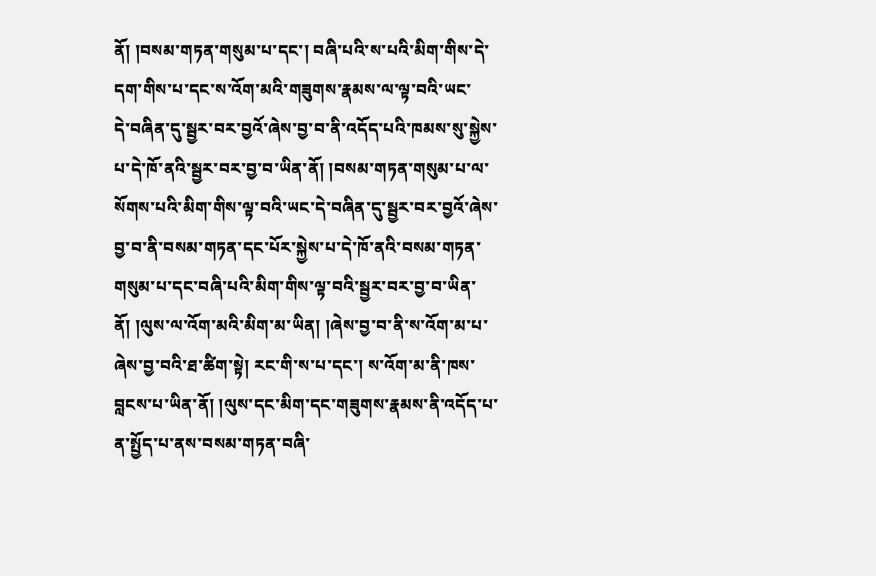ནོ། །བསམ་གཏན་གསུམ་པ་དང་། བཞི་པའི་ས་པའི་མིག་གིས་དེ་དག་གིས་པ་དང་ས་འོག་མའི་གཟུགས་རྣམས་ལ་ལྟ་བའི་ཡང་
དེ་བཞིན་དུ་སྦྱར་བར་བྱའོ་ཞེས་བྱ་བ་ནི་འདོད་པའི་ཁམས་སུ་སྐྱེས་པ་དེ་ཁོ་ནའི་སྦྱར་བར་བྱ་བ་ཡིན་ནོ། །བསམ་གཏན་གསུམ་པ་ལ་སོགས་པའི་མིག་གིས་ལྟ་བའི་ཡང་དེ་བཞིན་དུ་སྦྱར་བར་བྱའོ་ཞེས་བྱ་བ་ནི་བསམ་གཏན་དང་པོར་སྐྱེས་པ་དེ་ཁོ་ནའི་བསམ་གཏན་གསུམ་པ་དང་བཞི་པའི་མིག་གིས་ལྟ་བའི་སྦྱར་བར་བྱ་བ་ཡིན་ནོ། །ལུས་ལ་འོག་མའི་མིག་མ་ཡིན། །ཞེས་བྱ་བ་ནི་ས་འོག་མ་པ་ཞེས་བྱ་བའི་ཐ་ཚིག་སྟེ། རང་གི་ས་པ་དང་། ས་འོག་མ་ནི་ཁས་བླངས་པ་ཡིན་ནོ། །ལུས་དང་མིག་དང་གཟུགས་རྣམས་ནི་འདོད་པ་ན་སྤྱོད་པ་ནས་བསམ་གཏན་བཞི་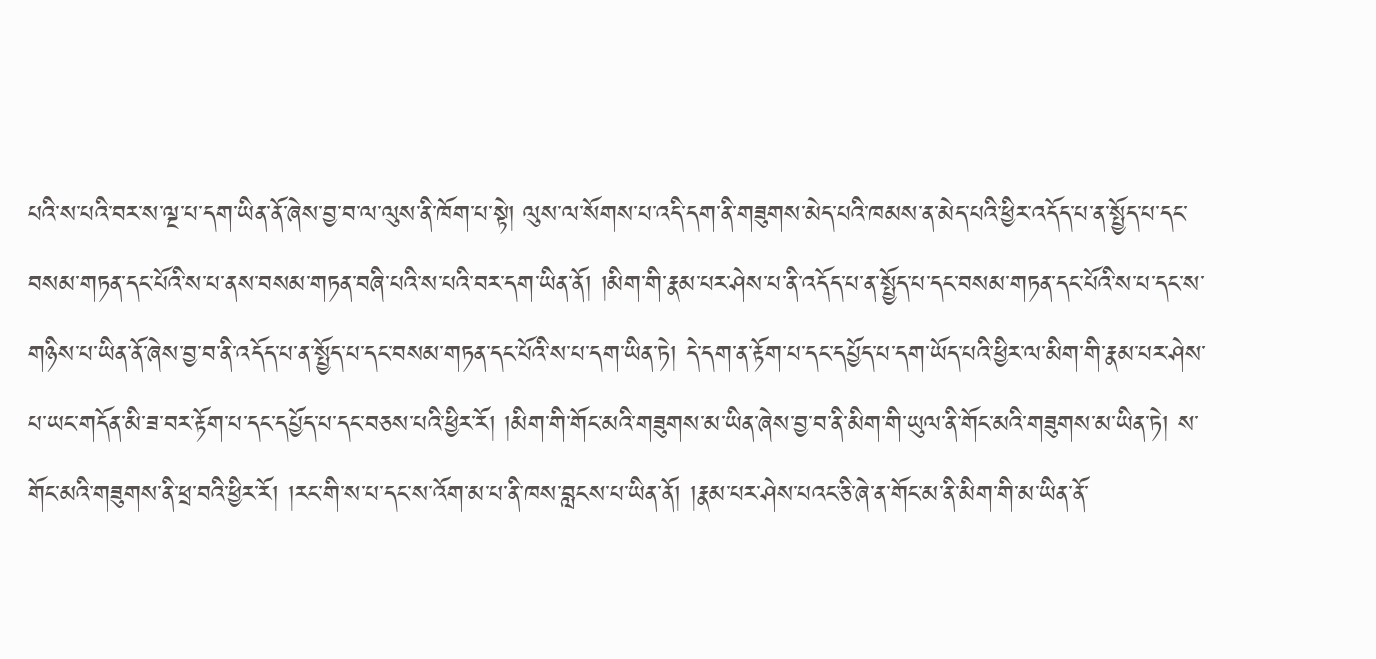པའི་ས་པའི་བར་ས་ལྔ་པ་དག་ཡིན་ནོ་ཞེས་བྱ་བ་ལ་ལུས་ནི་ཁོག་པ་སྟེ། ལུས་ལ་སོགས་པ་འདི་དག་ནི་གཟུགས་མེད་པའི་ཁམས་ན་མེད་པའི་ཕྱིར་འདོད་པ་ན་སྤྱོད་པ་དང་བསམ་གཏན་དང་པོའི་ས་པ་ནས་བསམ་གཏན་བཞི་པའི་ས་པའི་བར་དག་ཡིན་ནོ། །མིག་གི་རྣམ་པར་ཤེས་པ་ནི་འདོད་པ་ན་སྤྱོད་པ་དང་བསམ་གཏན་དང་པོའི་ས་པ་དང་ས་གཉིས་པ་ཡིན་ནོ་ཞེས་བྱ་བ་ནི་འདོད་པ་ན་སྤྱོད་པ་དང་བསམ་གཏན་དང་པོའི་ས་པ་དག་ཡིན་ཏེ། དེ་དག་ན་རྟོག་པ་དང་དཔྱོད་པ་དག་ཡོད་པའི་ཕྱིར་ལ་མིག་གི་རྣམ་པར་ཤེས་པ་ཡང་གདོན་མི་ཟ་བར་རྟོག་པ་དང་དཔྱོད་པ་དང་བཅས་པའི་ཕྱིར་རོ། །མིག་གི་གོང་མའི་གཟུགས་མ་ཡིན་ཞེས་བྱ་བ་ནི་མིག་གི་ཡུལ་ནི་གོང་མའི་གཟུགས་མ་ཡིན་ཏེ། ས་གོང་མའི་གཟུགས་ནི་ཕྲ་བའི་ཕྱིར་རོ། །རང་གི་ས་པ་དང་ས་འོག་མ་པ་ནི་ཁས་བླངས་པ་ཡིན་ནོ། །རྣམ་པར་ཤེས་པའང་ཅི་ཞེ་ན་གོང་མ་ནི་མིག་གི་མ་ཡིན་ནོ་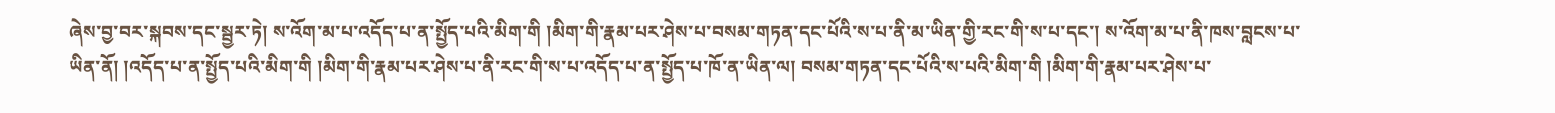ཞེས་བྱ་བར་སྐབས་དང་སྦྱར་ཏེ། ས་འོག་མ་པ་འདོད་པ་ན་སྤྱོད་པའི་མིག་གི །མིག་གི་རྣམ་པར་ཤེས་པ་བསམ་གཏན་དང་པོའི་ས་པ་ནི་མ་ཡིན་གྱི་རང་གི་ས་པ་དང་། ས་འོག་མ་པ་ནི་ཁས་བླངས་པ་ཡིན་ནོ། །འདོད་པ་ན་སྤྱོད་པའི་མིག་གི །མིག་གི་རྣམ་པར་ཤེས་པ་ནི་རང་གི་ས་པ་འདོད་པ་ན་སྤྱོད་པ་ཁོ་ན་ཡིན་ལ། བསམ་གཏན་དང་པོའི་ས་པའི་མིག་གི །མིག་གི་རྣམ་པར་ཤེས་པ་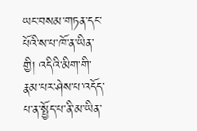ཡང་བསམ་གཏན་དང་པོའི་ས་པ་ཁོ་ན་ཡིན་གྱི། འདིའི་མིག་གི་རྣམ་པར་ཤེས་པ་འདོད་པ་ན་སྤྱོད་པ་ནི་མ་ཡིན་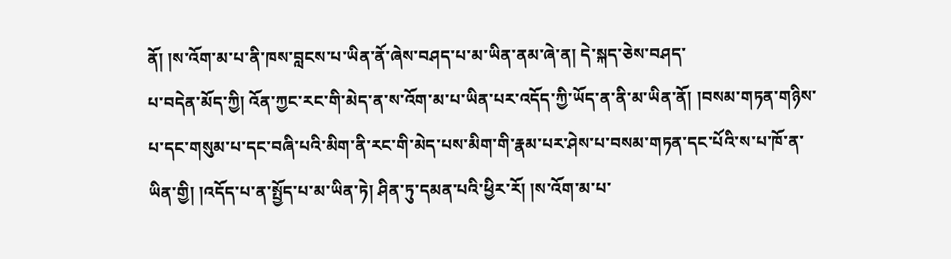ནོ། །ས་འོག་མ་པ་ནི་ཁས་བླངས་པ་ཡིན་ནོ་ཞེས་བཤད་པ་མ་ཡིན་ནམ་ཞེ་ན། དེ་སྐད་ཅེས་བཤད་
པ་བདེན་མོད་ཀྱི། འོན་ཀྱང་རང་གི་མེད་ན་ས་འོག་མ་པ་ཡིན་པར་འདོད་ཀྱི་ཡོད་ན་ནི་མ་ཡིན་ནོ། །བསམ་གཏན་གཉིས་པ་དང་གསུམ་པ་དང་བཞི་པའི་མིག་ནི་རང་གི་མེད་པས་མིག་གི་རྣམ་པར་ཤེས་པ་བསམ་གཏན་དང་པོའི་ས་པ་ཁོ་ན་ཡིན་གྱི། །འདོད་པ་ན་སྤྱོད་པ་མ་ཡིན་ཏེ། ཤིན་ཏུ་དམན་པའི་ཕྱིར་རོ། །ས་འོག་མ་པ་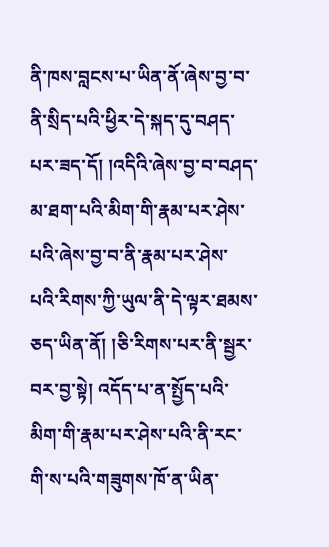ནི་ཁས་བླངས་པ་ཡིན་ནོ་ཞེས་བྱ་བ་ནི་སྲིད་པའི་ཕྱིར་དེ་སྐད་དུ་བཤད་པར་ཟད་དོ། །འདིའི་ཞེས་བྱ་བ་བཤད་མ་ཐག་པའི་མིག་གི་རྣམ་པར་ཤེས་པའི་ཞེས་བྱ་བ་ནི་རྣམ་པར་ཤེས་པའི་རིགས་ཀྱི་ཡུལ་ནི་དེ་ལྟར་ཐམས་ཅད་ཡིན་ནོ། །ཅི་རིགས་པར་ནི་སྦྱར་བར་བྱ་སྟེ། འདོད་པ་ན་སྤྱོད་པའི་མིག་གི་རྣམ་པར་ཤེས་པའི་ནི་རང་གི་ས་པའི་གཟུགས་ཁོ་ན་ཡིན་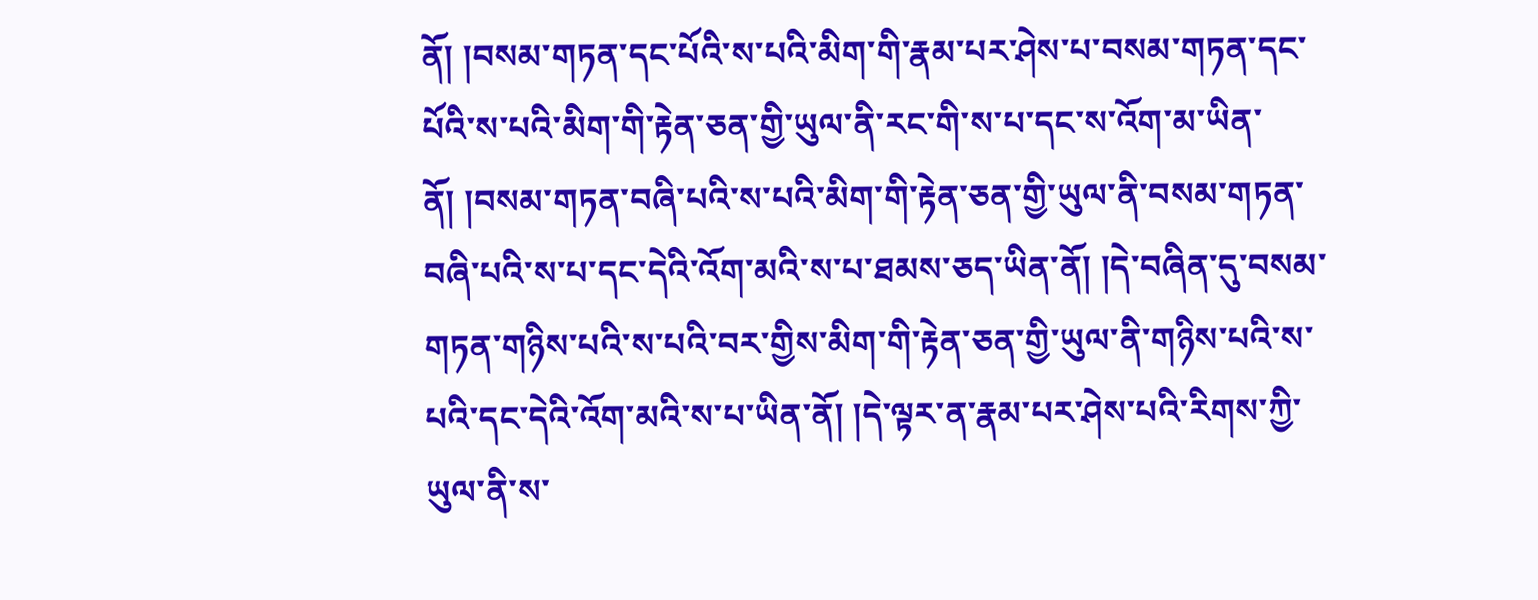ནོ། །བསམ་གཏན་དང་པོའི་ས་པའི་མིག་གི་རྣམ་པར་ཤེས་པ་བསམ་གཏན་དང་པོའི་ས་པའི་མིག་གི་རྟེན་ཅན་གྱི་ཡུལ་ནི་རང་གི་ས་པ་དང་ས་འོག་མ་ཡིན་ནོ། །བསམ་གཏན་བཞི་པའི་ས་པའི་མིག་གི་རྟེན་ཅན་གྱི་ཡུལ་ནི་བསམ་གཏན་བཞི་པའི་ས་པ་དང་དེའི་འོག་མའི་ས་པ་ཐམས་ཅད་ཡིན་ནོ། །དེ་བཞིན་དུ་བསམ་གཏན་གཉིས་པའི་ས་པའི་བར་གྱིས་མིག་གི་རྟེན་ཅན་གྱི་ཡུལ་ནི་གཉིས་པའི་ས་པའི་དང་དེའི་འོག་མའི་ས་པ་ཡིན་ནོ། །དེ་ལྟར་ན་རྣམ་པར་ཤེས་པའི་རིགས་ཀྱི་ཡུལ་ནི་ས་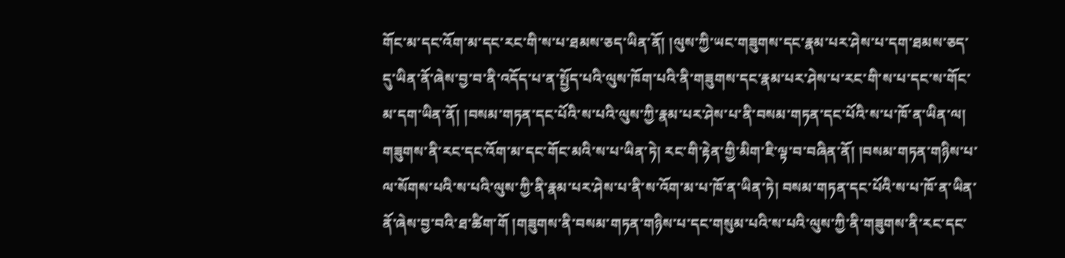གོང་མ་དང་འོག་མ་དང་རང་གི་ས་པ་ཐམས་ཅད་ཡིན་ནོ། །ལུས་ཀྱི་ཡང་གཟུགས་དང་རྣམ་པར་ཤེས་པ་དག་ཐམས་ཅད་དུ་ཡིན་ནོ་ཞེས་བྱ་བ་ནི་འདོད་པ་ན་སྤྱོད་པའི་ལུས་ཁོག་པའི་ནི་གཟུགས་དང་རྣམ་པར་ཤེས་པ་རང་གི་ས་པ་དང་ས་གོང་མ་དག་ཡིན་ནོ། །བསམ་གཏན་དང་པོའི་ས་པའི་ལུས་ཀྱི་རྣམ་པར་ཤེས་པ་ནི་བསམ་གཏན་དང་པོའི་ས་པ་ཁོ་ན་ཡིན་ལ། གཟུགས་ནི་རང་དང་འོག་མ་དང་གོང་མའི་ས་པ་ཡིན་ཏེ། རང་གི་རྟེན་གྱི་མིག་ཇི་ལྟ་བ་བཞིན་ནོ། །བསམ་གཏན་གཉིས་པ་ལ་སོགས་པའི་ས་པའི་ལུས་ཀྱི་ནི་རྣམ་པར་ཤེས་པ་ནི་ས་འོག་མ་པ་ཁོ་ན་ཡིན་ཏེ། བསམ་གཏན་དང་པོའི་ས་པ་ཁོ་ན་ཡིན་ནོ་ཞེས་བྱ་བའི་ཐ་ཚིག་གོ །གཟུགས་ནི་བསམ་གཏན་གཉིས་པ་དང་གསུམ་པའི་ས་པའི་ལུས་ཀྱི་ནི་གཟུགས་ནི་རང་དང་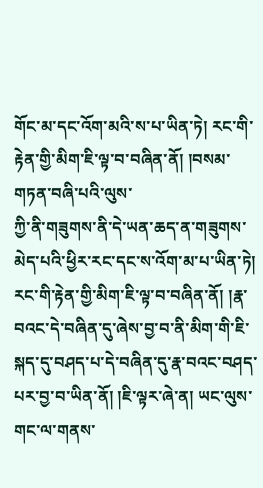གོང་མ་དང་འོག་མའི་ས་པ་ཡིན་ཏེ། རང་གི་རྟེན་གྱི་མིག་ཇི་ལྟ་བ་བཞིན་ནོ། །བསམ་གཏན་བཞི་པའི་ལུས་
ཀྱི་ནི་གཟུགས་ནི་དེ་ཡན་ཆད་ན་གཟུགས་མེད་པའི་ཕྱིར་རང་དང་ས་འོག་མ་པ་ཡིན་ཏེ། རང་གི་རྟེན་གྱི་མིག་ཇི་ལྟ་བ་བཞིན་ནོ། །རྣ་བའང་དེ་བཞིན་དུ་ཞེས་བྱ་བ་ནི་མིག་གི་ཇི་སྐད་དུ་བཤད་པ་དེ་བཞིན་དུ་རྣ་བའང་བཤད་པར་བྱ་བ་ཡིན་ནོ། །ཇི་ལྟར་ཞེ་ན། ཡང་ལུས་གང་ལ་གནས་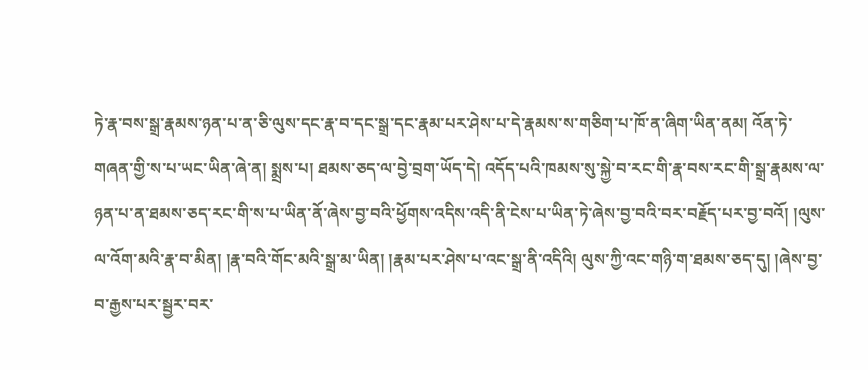ཏེ་རྣ་བས་སྒྲ་རྣམས་ཉན་པ་ན་ཅི་ལུས་དང་རྣ་བ་དང་སྒྲ་དང་རྣམ་པར་ཤེས་པ་དེ་རྣམས་ས་གཅིག་པ་ཁོ་ན་ཞིག་ཡིན་ནམ། འོན་ཏེ་གཞན་གྱི་ས་པ་ཡང་ཡིན་ཞེ་ན། སྨྲས་པ། ཐམས་ཅད་ལ་བྱེ་བྲག་ཡོད་དེ། འདོད་པའི་ཁམས་སུ་སྐྱེ་བ་རང་གི་རྣ་བས་རང་གི་སྒྲ་རྣམས་ལ་ཉན་པ་ན་ཐམས་ཅད་རང་གི་ས་པ་ཡིན་ནོ་ཞེས་བྱ་བའི་ཕྱོགས་འདིས་འདི་ནི་ངེས་པ་ཡིན་ཏེ་ཞེས་བྱ་བའི་བར་བརྗོད་པར་བྱ་བའོ། །ལུས་ལ་འོག་མའི་རྣ་བ་མིན། །རྣ་བའི་གོང་མའི་སྒྲ་མ་ཡིན། །རྣམ་པར་ཤེས་པ་འང་སྒྲ་ནི་འདིའི། ལུས་ཀྱི་འང་གཉི་ག་ཐམས་ཅད་དུ། །ཞེས་བྱ་བ་རྒྱས་པར་སྦྱར་བར་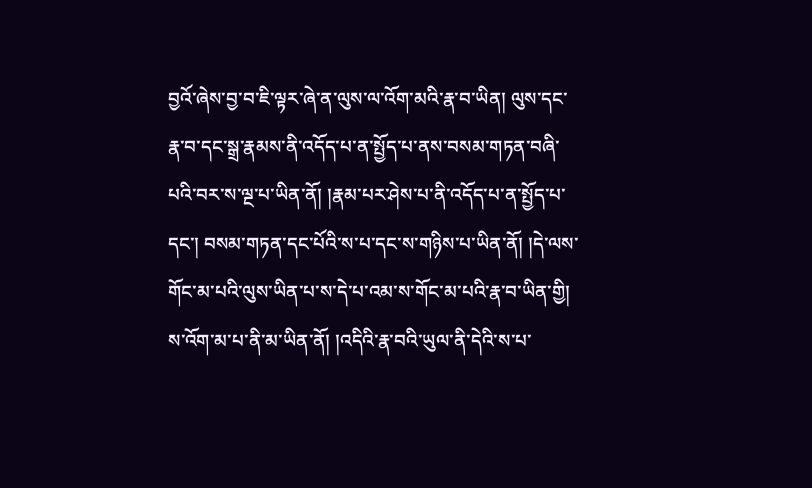བྱའོ་ཞེས་བྱ་བ་ཇི་ལྟར་ཞེ་ན་ལུས་ལ་འོག་མའི་རྣ་བ་ཡིན། ལུས་དང་རྣ་བ་དང་སྒྲ་རྣམས་ནི་འདོད་པ་ན་སྤྱོད་པ་ནས་བསམ་གཏན་བཞི་པའི་བར་ས་ལྔ་པ་ཡིན་ནོ། །རྣམ་པར་ཤེས་པ་ནི་འདོད་པ་ན་སྤྱོད་པ་དང་། བསམ་གཏན་དང་པོའི་ས་པ་དང་ས་གཉིས་པ་ཡིན་ནོ། །དེ་ལས་གོང་མ་པའི་ལུས་ཡིན་པ་ས་དེ་པ་འམ་ས་གོང་མ་པའི་རྣ་བ་ཡིན་གྱི། ས་འོག་མ་པ་ནི་མ་ཡིན་ནོ། །འདིའི་རྣ་བའི་ཡུལ་ནི་དེའི་ས་པ་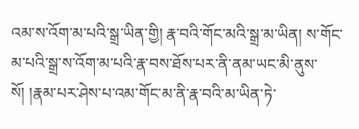འམ་ས་འོག་མ་པའི་སྒྲ་ཡིན་གྱི། རྣ་བའི་གོང་མའི་སྒྲ་མ་ཡིན། ས་གོང་མ་པའི་སྒྲ་ས་འོག་མ་པའི་རྣ་བས་ཐོས་པར་ནི་ནམ་ཡང་མི་ནུས་སོ། །རྣམ་པར་ཤེས་པ་འམ་གོང་མ་ནི་རྣ་བའི་མ་ཡིན་ཏེ་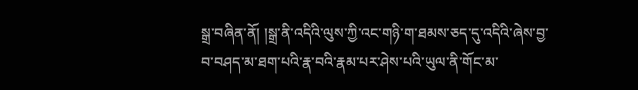སྒྲ་བཞིན་ནོ། །སྒྲ་ནི་འདིའི་ལུས་ཀྱི་འང་གཉི་ག་ཐམས་ཅད་དུ་འདིའི་ཞེས་བྱ་བ་བཤད་མ་ཐག་པའི་རྣ་བའི་རྣམ་པར་ཤེས་པའི་ཡུལ་ནི་གོང་མ་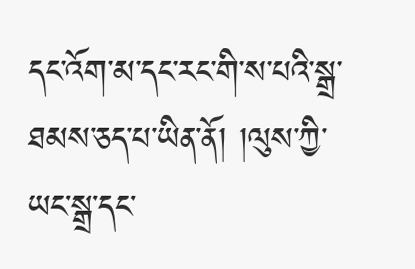དང་འོག་མ་དང་རང་གི་ས་པའི་སྒྲ་ཐམས་ཅད་པ་ཡིན་ནོ། །ལུས་ཀྱི་ཡང་སྒྲ་དང་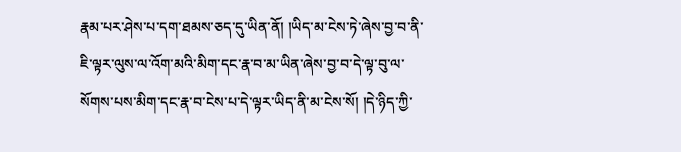རྣམ་པར་ཤེས་པ་དག་ཐམས་ཅད་དུ་ཡིན་ནོ། །ཡིད་མ་ངེས་ཏེ་ཞེས་བྱ་བ་ནི་ཇི་ལྟར་ལུས་ལ་འོག་མའི་མིག་དང་རྣ་བ་མ་ཡིན་ཞེས་བྱ་བ་དེ་ལྟ་བུ་ལ་སོགས་པས་མིག་དང་རྣ་བ་ངེས་པ་དེ་ལྟར་ཡིད་ནི་མ་ངེས་སོ། །དེ་ཉིད་ཀྱི་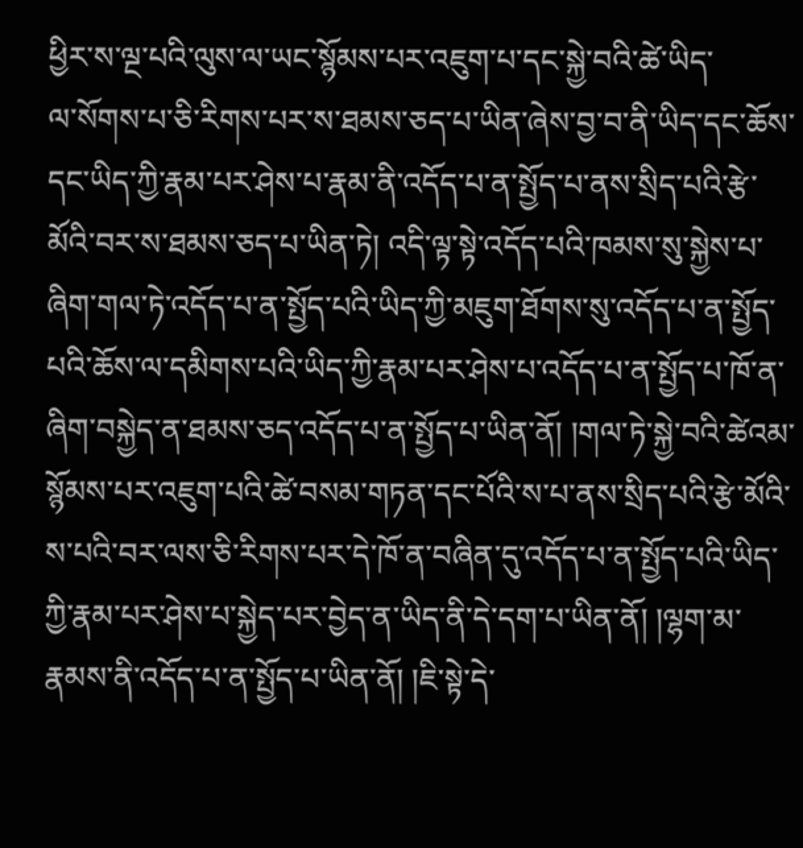ཕྱིར་ས་ལྔ་པའི་ལུས་ལ་ཡང་སྙོམས་པར་འཇུག་པ་དང་སྐྱེ་བའི་ཚེ་ཡིད་
ལ་སོགས་པ་ཅི་རིགས་པར་ས་ཐམས་ཅད་པ་ཡིན་ཞེས་བྱ་བ་ནི་ཡིད་དང་ཆོས་དང་ཡིད་ཀྱི་རྣམ་པར་ཤེས་པ་རྣམ་ནི་འདོད་པ་ན་སྤྱོད་པ་ནས་སྲིད་པའི་རྩེ་མོའི་བར་ས་ཐམས་ཅད་པ་ཡིན་ཏེ། འདི་ལྟ་སྟེ་འདོད་པའི་ཁམས་སུ་སྐྱེས་པ་ཞིག་གལ་ཏེ་འདོད་པ་ན་སྤྱོད་པའི་ཡིད་ཀྱི་མཇུག་ཐོགས་སུ་འདོད་པ་ན་སྤྱོད་པའི་ཆོས་ལ་དམིགས་པའི་ཡིད་ཀྱི་རྣམ་པར་ཤེས་པ་འདོད་པ་ན་སྤྱོད་པ་ཁོ་ན་ཞིག་བསྐྱེད་ན་ཐམས་ཅད་འདོད་པ་ན་སྤྱོད་པ་ཡིན་ནོ། །གལ་ཏེ་སྐྱེ་བའི་ཚེའམ་སྙོམས་པར་འཇུག་པའི་ཚེ་བསམ་གཏན་དང་པོའི་ས་པ་ནས་སྲིད་པའི་རྩེ་མོའི་ས་པའི་བར་ལས་ཅི་རིགས་པར་དེ་ཁོ་ན་བཞིན་དུ་འདོད་པ་ན་སྤྱོད་པའི་ཡིད་ཀྱི་རྣམ་པར་ཤེས་པ་སྐྱེད་པར་བྱེད་ན་ཡིད་ནི་དེ་དག་པ་ཡིན་ནོ། །ལྷག་མ་རྣམས་ནི་འདོད་པ་ན་སྤྱོད་པ་ཡིན་ནོ། །ཇི་སྟེ་དེ་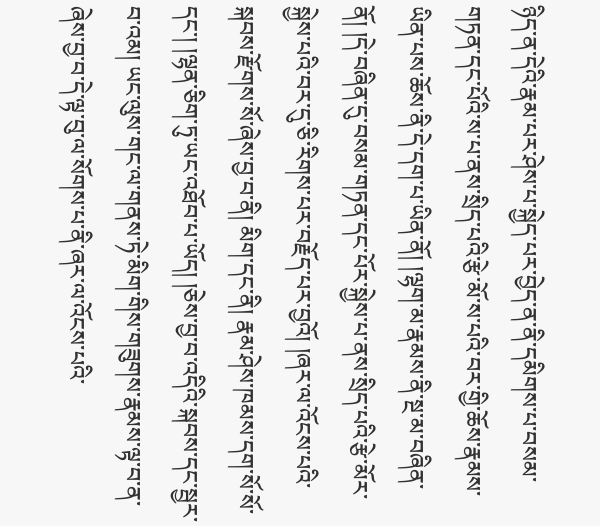ཉིད་ན་དེའི་རྣམ་པར་ཤེས་པ་སྐྱེད་པར་བྱེད་ན་ནི་དམིགས་པ་བསམ་གཏན་དང་པོའི་ས་པ་ནས་སྲིད་པའི་རྩེ་མོ་ས་པའི་བར་གྱི་ཆོས་རྣམས་ཡིན་པས་ཆོས་ནི་དེ་དག་པ་ཡིན་ནོ། །ལྷག་མ་རྣམས་ནི་སྔ་མ་བཞིན་ནོ། །དེ་བཞིན་དུ་བསམ་གཏན་དང་པོར་སྐྱེས་པ་ནས་སྲིད་པའི་རྩེ་མོར་སྐྱེས་པའི་བར་དུ་ཅི་རིགས་པར་བརྗོད་པར་བྱའོ། །ཞར་ལ་འོངས་པའི་སྐབས་རྫོགས་སོ་ཞེས་བྱ་བ་ནི། མིག་དང་ནི། རྣམ་ཤེས་ཁམས་དག་སོ་སོ་དང་། །ལྷན་ཅིག་ཏུ་ཡང་འཐོབ་པ་ཡོད། །ཅེས་བྱ་བ་འདིའི་སྐབས་དང་སྦྱར་བ་འམ། ཡང་ལུས་གང་ལ་གནས་ཏེ་མིག་གིས་གཟུགས་རྣམས་ལྟ་བ་ན་ཞེས་བྱ་བ་དེ་ལྟ་བུ་ལ་སོགས་པ་ནི་ཞར་ལ་འོངས་པའི་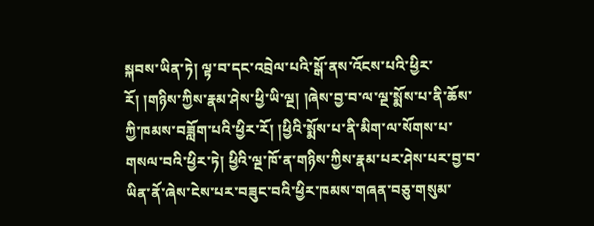སྐབས་ཡིན་ཏེ། ལྟ་བ་དང་འབྲེལ་པའི་སྒོ་ནས་འོངས་པའི་ཕྱིར་རོ། །གཉིས་ཀྱིས་རྣམ་ཤེས་ཕྱི་ཡི་ལྔ། །ཞེས་བྱ་བ་ལ་ལྔ་སྨོས་པ་ནི་ཆོས་ཀྱི་ཁམས་བཟློག་པའི་ཕྱིར་རོ། །ཕྱིའི་སྨོས་པ་ནི་མིག་ལ་སོགས་པ་གསལ་བའི་ཕྱིར་ཏེ། ཕྱིའི་ལྔ་ཁོ་ན་གཉིས་ཀྱིས་རྣམ་པར་ཤེས་པར་བྱ་བ་ཡིན་ནོ་ཞེས་ངེས་པར་བཟུང་བའི་ཕྱིར་ཁམས་གཞན་བཅུ་གསུམ་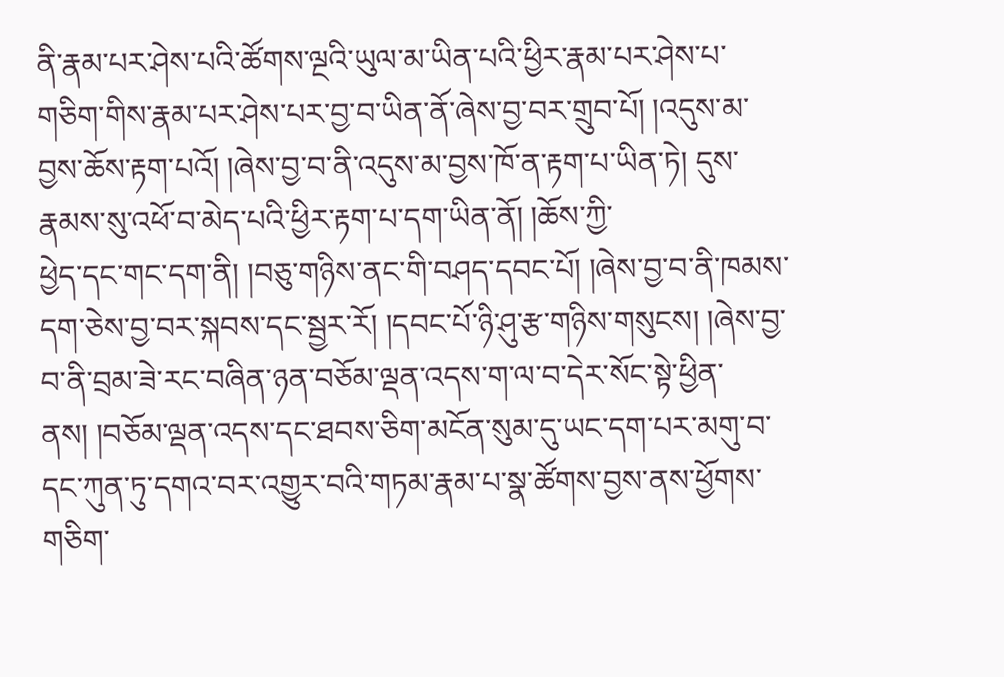ནི་རྣམ་པར་ཤེས་པའི་ཚོགས་ལྔའི་ཡུལ་མ་ཡིན་པའི་ཕྱིར་རྣམ་པར་ཤེས་པ་གཅིག་གིས་རྣམ་པར་ཤེས་པར་བྱ་བ་ཡིན་ནོ་ཞེས་བྱ་བར་གྲུབ་པོ། །འདུས་མ་བྱས་ཆོས་རྟག་པའོ། །ཞེས་བྱ་བ་ནི་འདུས་མ་བྱས་ཁོ་ན་རྟག་པ་ཡིན་ཏེ། དུས་རྣམས་སུ་འཕོ་བ་མེད་པའི་ཕྱིར་རྟག་པ་དག་ཡིན་ནོ། །ཆོས་ཀྱི་
ཕྱེད་དང་གང་དག་ནི། །བཅུ་གཉིས་ནང་གི་བཤད་དབང་པོ། །ཞེས་བྱ་བ་ནི་ཁམས་དག་ཅེས་བྱ་བར་སྐབས་དང་སྦྱར་རོ། །དབང་པོ་ཉི་ཤུ་རྩ་གཉིས་གསུངས། །ཞེས་བྱ་བ་ནི་བྲམ་ཟེ་རང་བཞིན་ཉན་བཅོམ་ལྡན་འདས་ག་ལ་བ་དེར་སོང་སྟེ་ཕྱིན་ནས། །བཅོམ་ལྡན་འདས་དང་ཐབས་ཅིག་མངོན་སུམ་དུ་ཡང་དག་པར་མགུ་བ་དང་ཀུན་ཏུ་དགའ་བར་འགྱུར་བའི་གཏམ་རྣམ་པ་སྣ་ཚོགས་བྱས་ནས་ཕྱོགས་གཅིག་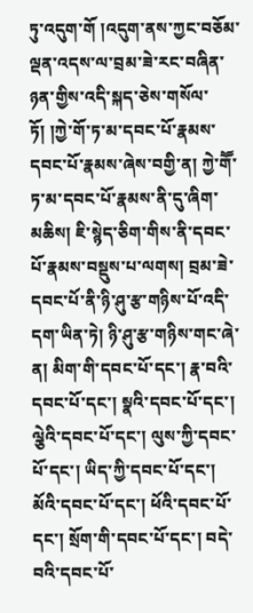ཏུ་འདུག་གོ །འདུག་ནས་ཀྱང་བཅོམ་ལྡན་འདས་ལ་བྲམ་ཟེ་རང་བཞིན་ཉན་གྱིས་འདི་སྐད་ཅེས་གསོལ་ཏོ། །ཀྱེ་གོ་ཏ་མ་དབང་པོ་རྣམས་དབང་པོ་རྣམས་ཞེས་བགྱི་ན། ཀྱེ་གཽ་ཏ་མ་དབང་པོ་རྣམས་ནི་དུ་ཞིག་མཆིས། ཇི་སྙེད་ཅིག་གིས་ནི་དབང་པོ་རྣམས་བསྡུས་པ་ལགས། བྲམ་ཟེ་དབང་པོ་ནི་ཉི་ཤུ་རྩ་གཉིས་པོ་འདི་དག་ཡིན་ཏེ། ཉི་ཤུ་རྩ་གཉིས་གང་ཞེ་ན། མིག་གི་དབང་པོ་དང་། རྣ་བའི་དབང་པོ་དང་། སྣའི་དབང་པོ་དང་། ལྕེའི་དབང་པོ་དང་། ལུས་ཀྱི་དབང་པོ་དང་། ཡིད་ཀྱི་དབང་པོ་དང་། མོའི་དབང་པོ་དང་། ཕོའི་དབང་པོ་དང་། སྲོག་གི་དབང་པོ་དང་། བདེ་བའི་དབང་པོ་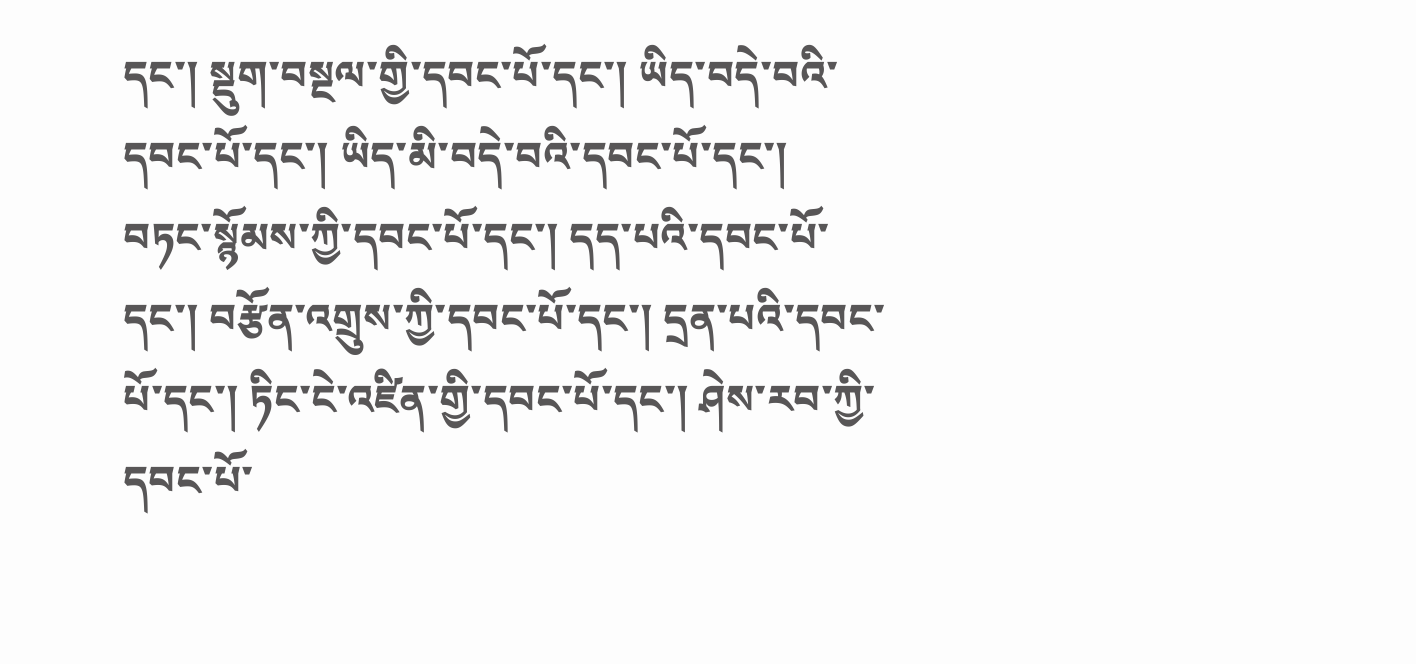དང་། སྡུག་བསྔལ་གྱི་དབང་པོ་དང་། ཡིད་བདེ་བའི་དབང་པོ་དང་། ཡིད་མི་བདེ་བའི་དབང་པོ་དང་། བཏང་སྙོམས་ཀྱི་དབང་པོ་དང་། དད་པའི་དབང་པོ་དང་། བརྩོན་འགྲུས་ཀྱི་དབང་པོ་དང་། དྲན་པའི་དབང་པོ་དང་། ཏིང་ངེ་འཛིན་གྱི་དབང་པོ་དང་། ཤེས་རབ་ཀྱི་དབང་པོ་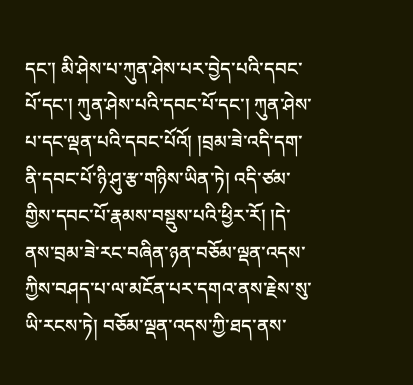དང་། མི་ཤེས་པ་ཀུན་ཤེས་པར་བྱེད་པའི་དབང་པོ་དང་། ཀུན་ཤེས་པའི་དབང་པོ་དང་། ཀུན་ཤེས་པ་དང་ལྡན་པའི་དབང་པོའོ། །བྲམ་ཟེ་འདི་དག་ནི་དབང་པོ་ཉི་ཤུ་རྩ་གཉིས་ཡིན་ཏེ། འདི་ཙམ་གྱིས་དབང་པོ་རྣམས་བསྡུས་པའི་ཕྱིར་རོ། །དེ་ནས་བྲམ་ཟེ་རང་བཞིན་ཉན་བཅོམ་ལྡན་འདས་ཀྱིས་བཤད་པ་ལ་མངོན་པར་དགའ་ནས་རྗེས་སུ་ཡི་རངས་ཏེ། བཅོམ་ལྡན་འདས་ཀྱི་ཐད་ནས་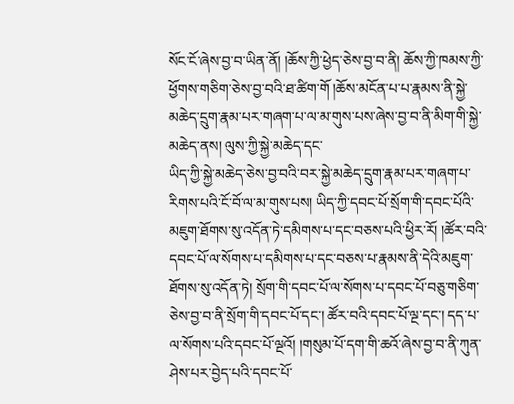སོང་ངོ་ཞེས་བྱ་བ་ཡིན་ནོ། །ཆོས་ཀྱི་ཕྱེད་ཅེས་བྱ་བ་ནི། ཆོས་ཀྱི་ཁམས་ཀྱི་ཕྱོགས་གཅིག་ཅེས་བྱ་བའི་ཐ་ཚིག་གོ །ཆོས་མངོན་པ་པ་རྣམས་ནི་སྐྱེ་མཆེད་དྲུག་རྣམ་པར་གཞག་པ་ལ་མ་གུས་པས་ཞེས་བྱ་བ་ནི་མིག་གི་སྐྱེ་མཆེད་ནས། ལུས་ཀྱི་སྐྱེ་མཆེད་དང་
ཡིད་ཀྱི་སྐྱེ་མཆེད་ཅེས་བྱ་བའི་བར་སྐྱེ་མཆེད་དྲུག་རྣམ་པར་གཞག་པ་རིགས་པའི་ངོ་བོ་ལ་མ་གུས་པས། ཡིད་ཀྱི་དབང་པོ་སྲོག་གི་དབང་པོའི་མཇུག་ཐོགས་སུ་འདོན་ཏེ་དམིགས་པ་དང་བཅས་པའི་ཕྱིར་རོ། །ཚོར་བའི་དབང་པོ་ལ་སོགས་པ་དམིགས་པ་དང་བཅས་པ་རྣམས་ནི་དེའི་མཇུག་ཐོགས་སུ་འདོན་ཏེ། སྲོག་གི་དབང་པོ་ལ་སོགས་པ་དབང་པོ་བཅུ་གཅིག་ཅེས་བྱ་བ་ནི་སྲོག་གི་དབང་པོ་དང་། ཚོར་བའི་དབང་པོ་ལྔ་དང་། དད་པ་ལ་སོགས་པའི་དབང་པོ་ལྔའོ། །གསུམ་པོ་དག་གི་ཆའོ་ཞེས་བྱ་བ་ནི་ཀུན་ཤེས་པར་བྱེད་པའི་དབང་པོ་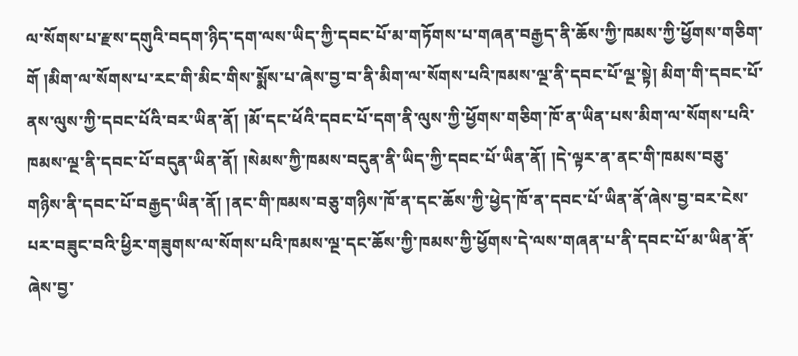ལ་སོགས་པ་རྫས་དགུའི་བདག་ཉིད་དག་ལས་ཡིད་ཀྱི་དབང་པོ་མ་གཏོགས་པ་གཞན་བརྒྱད་ནི་ཆོས་ཀྱི་ཁམས་ཀྱི་ཕྱོགས་གཅིག་གོ །མིག་ལ་སོགས་པ་རང་གི་མིང་གིས་སྨོས་པ་ཞེས་བྱ་བ་ནི་མིག་ལ་སོགས་པའི་ཁམས་ལྔ་ནི་དབང་པོ་ལྔ་སྟེ། མིག་གི་དབང་པོ་ནས་ལུས་ཀྱི་དབང་པོའི་བར་ཡིན་ནོ། །མོ་དང་ཕོའི་དབང་པོ་དག་ནི་ལུས་ཀྱི་ཕྱོགས་གཅིག་ཁོ་ན་ཡིན་པས་མིག་ལ་སོགས་པའི་ཁམས་ལྔ་ནི་དབང་པོ་བདུན་ཡིན་ནོ། །སེམས་ཀྱི་ཁམས་བདུན་ནི་ཡིད་ཀྱི་དབང་པོ་ཡིན་ནོ། །དེ་ལྟར་ན་ནང་གི་ཁམས་བཅུ་གཉིས་ནི་དབང་པོ་བརྒྱད་ཡིན་ནོ། །ནང་གི་ཁམས་བཅུ་གཉིས་ཁོ་ན་དང་ཆོས་ཀྱི་ཕྱེད་ཁོ་ན་དབང་པོ་ཡིན་ནོ་ཞེས་བྱ་བར་ངེས་པར་བཟུང་བའི་ཕྱིར་གཟུགས་ལ་སོགས་པའི་ཁམས་ལྔ་དང་ཆོས་ཀྱི་ཁམས་ཀྱི་ཕྱོགས་དེ་ལས་གཞན་པ་ནི་དབང་པོ་མ་ཡིན་ནོ་ཞེས་བྱ་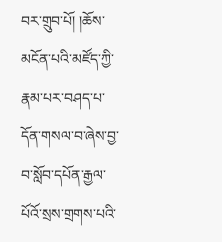བར་གྲུབ་པོ། །ཆོས་མངོན་པའི་མཛོད་ཀྱི་རྣམ་པར་བཤད་པ་དོན་གསལ་བ་ཞེས་བྱ་བ་སློབ་དཔོན་རྒྱལ་པོའོ་སྲས་གྲགས་པའི་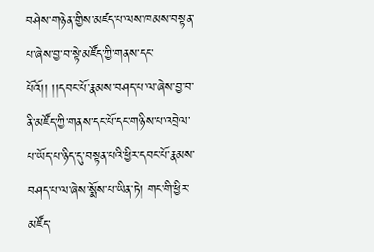བཤེས་གཉེན་གྱིས་མཛད་པ་ལས་ཁམས་བསྟན་པ་ཞེས་བྱ་བ་སྟེ་མཛོད་ཀྱི་གནས་དང་པོའོ།། །།དབང་པོ་རྣམས་བཤད་པ་ལ་ཞེས་བྱ་བ་ནི་མཛོད་ཀྱི་གནས་དང་པོ་དང་གཉིས་པ་འབྲེལ་པ་ཡོད་པ་ཉིད་དུ་བསྟན་པའི་ཕྱིར་དབང་པོ་རྣམས་བཤད་པ་ལ་ཞེས་སྨོས་པ་ཡིན་ཏེ། གང་གི་ཕྱིར་མཛོད་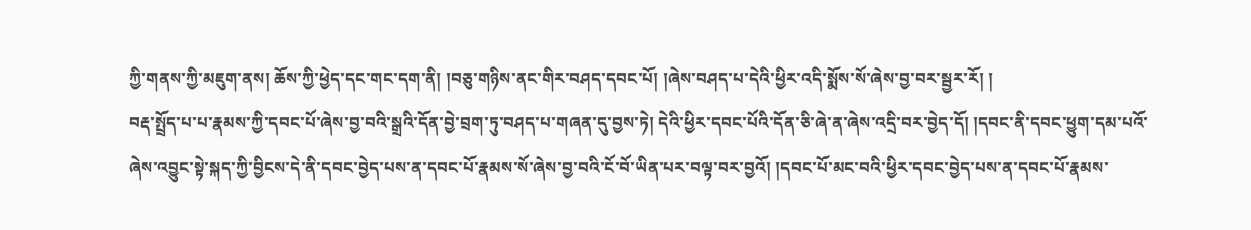ཀྱི་གནས་ཀྱི་མཇུག་ནས། ཆོས་ཀྱི་ཕྱེད་དང་གང་དག་ནི། །བཅུ་གཉིས་ནང་གིར་བཤད་དབང་པོ། །ཞེས་བཤད་པ་དེའི་ཕྱིར་འདི་སྨོས་སོ་ཞེས་བྱ་བར་སྦྱར་རོ། །
བརྡ་སྤྲོད་པ་པ་རྣམས་ཀྱི་དབང་པོ་ཞེས་བྱ་བའི་སྒྲའི་དོན་བྱེ་བྲག་ཏུ་བཤད་པ་གཞན་དུ་བྱས་ཏེ། དེའི་ཕྱིར་དབང་པོའི་དོན་ཅི་ཞེ་ན་ཞེས་འདྲི་བར་བྱེད་དོ། །དབང་ནི་དབང་ཕྱུག་དམ་པའོ་ཞེས་འབྱུང་སྟེ་སྐད་ཀྱི་བྱིངས་དེ་ནི་དབང་བྱེད་པས་ན་དབང་པོ་རྣམས་སོ་ཞེས་བྱ་བའི་ངོ་བོ་ཡིན་པར་བལྟ་བར་བྱའོ། །དབང་པོ་མང་བའི་ཕྱིར་དབང་བྱེད་པས་ན་དབང་པོ་རྣམས་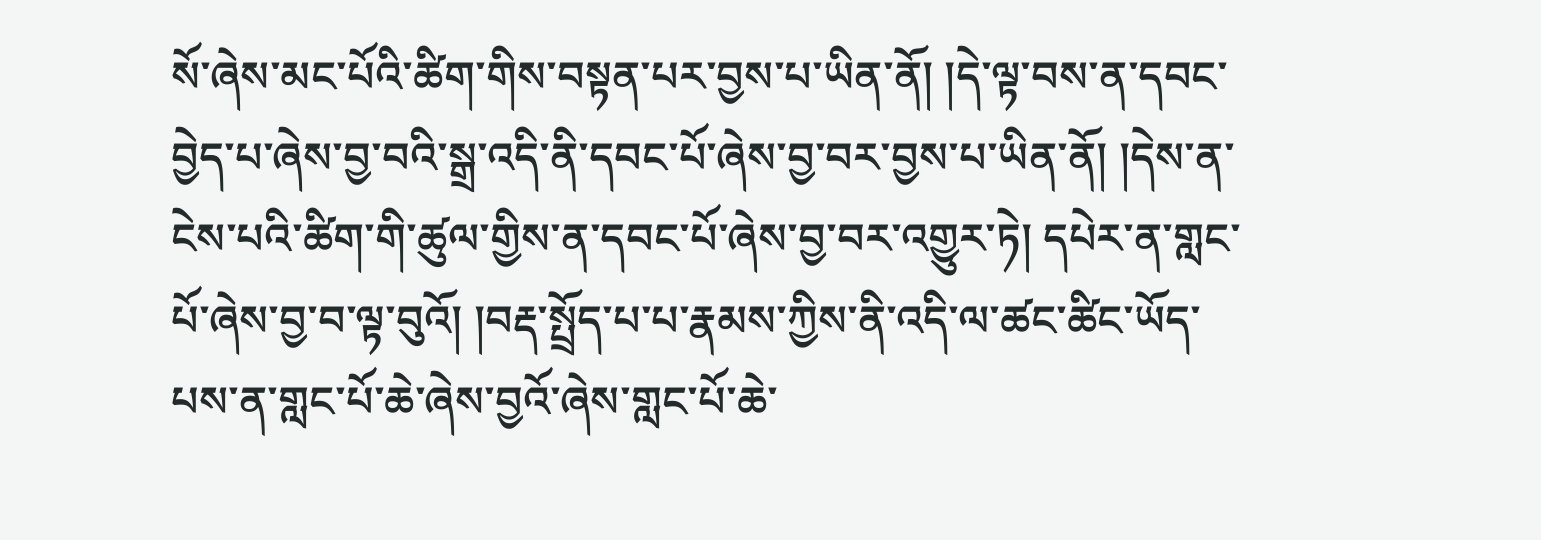སོ་ཞེས་མང་པོའི་ཚིག་གིས་བསྟན་པར་བྱས་པ་ཡིན་ནོ། །དེ་ལྟ་བས་ན་དབང་བྱེད་པ་ཞེས་བྱ་བའི་སྒྲ་འདི་ནི་དབང་པོ་ཞེས་བྱ་བར་བྱས་པ་ཡིན་ནོ། །དེས་ན་ངེས་པའི་ཚིག་གི་ཚུལ་གྱིས་ན་དབང་པོ་ཞེས་བྱ་བར་འགྱུར་ཏེ། དཔེར་ན་གླང་པོ་ཞེས་བྱ་བ་ལྟ་བུའོ། །བརྡ་སྤྲོད་པ་པ་རྣམས་ཀྱིས་ནི་འདི་ལ་ཚང་ཚིང་ཡོད་པས་ན་གླང་པོ་ཆེ་ཞེས་བྱའོ་ཞེས་གླང་པོ་ཆེ་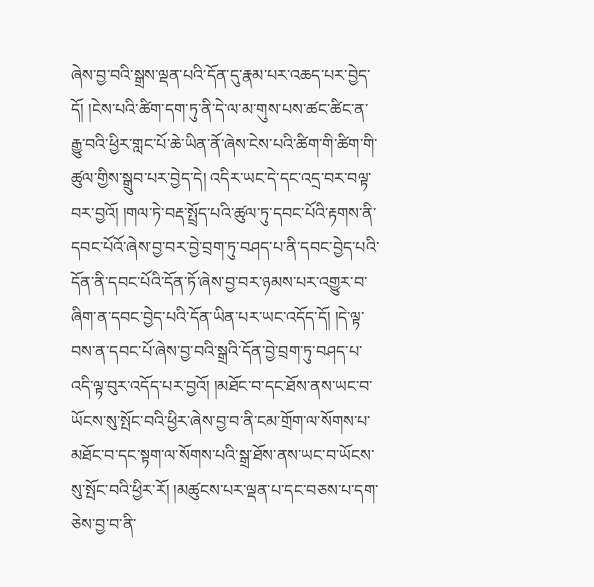ཞེས་བྱ་བའི་སྒྲས་ལྡན་པའི་དོན་དུ་རྣམ་པར་འཆད་པར་བྱེད་དོ། །ངེས་པའི་ཚིག་དག་ཏུ་ནི་དེ་ལ་མ་གུས་པས་ཚང་ཚིང་ན་རྒྱུ་བའི་ཕྱིར་གླང་པོ་ཆེ་ཡིན་ནོ་ཞེས་ངེས་པའི་ཚིག་གི་ཚིག་གི་ཚུལ་གྱིས་སྒྲུབ་པར་བྱེད་དེ། འདིར་ཡང་དེ་དང་འདྲ་བར་བལྟ་བར་བྱའོ། །གལ་ཏེ་བརྡ་སྤྲོད་པའི་ཚུལ་ཏུ་དབང་པོའི་རྟགས་ནི་དབང་པོའོ་ཞེས་བྱ་བར་བྱེ་བྲག་ཏུ་བཤད་པ་ནི་དབང་བྱེད་པའི་དོན་ནི་དབང་པོའི་དོན་ཏོ་ཞེས་བྱ་བར་ཉམས་པར་འགྱུར་བ་ཞིག་ན་དབང་བྱེད་པའི་དོན་ཡིན་པར་ཡང་འདོད་དོ། །དེ་ལྟ་བས་ན་དབང་པོ་ཞེས་བྱ་བའི་སྒྲའི་དོན་བྱེ་བྲག་ཏུ་བཤད་པ་འདི་ལྟ་བུར་འདོད་པར་བྱའོ། །མཐོང་བ་དང་ཐོས་ནས་ཡང་བ་ཡོངས་སུ་སྤོང་བའི་ཕྱིར་ཞེས་བྱ་བ་ནི་ངམ་གྲོག་ལ་སོགས་པ་མཐོང་བ་དང་སྟག་ལ་སོགས་པའི་སྒྲ་ཐོས་ནས་ཡང་བ་ཡོངས་སུ་སྤོང་བའི་ཕྱིར་རོ། །མཚུངས་པར་ལྡན་པ་དང་བཅས་པ་དག་ཅེས་བྱ་བ་ནི་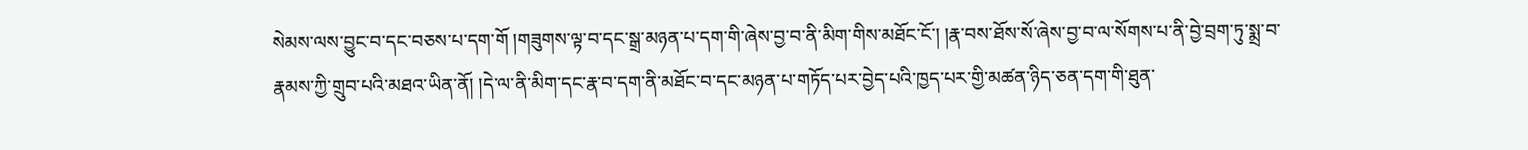སེམས་ལས་བྱུང་བ་དང་བཅས་པ་དག་གོ །གཟུགས་ལྟ་བ་དང་སྒྲ་མཉན་པ་དག་གི་ཞེས་བྱ་བ་ནི་མིག་གིས་མཐོང་ངོ་། །རྣ་བས་ཐོས་སོ་ཞེས་བྱ་བ་ལ་སོགས་པ་ནི་བྱེ་བྲག་ཏུ་སྨྲ་བ་རྣམས་ཀྱི་གྲུབ་པའི་མཐའ་ཡིན་ནོ། །དེ་ལ་ནི་མིག་དང་རྣ་བ་དག་ནི་མཐོང་བ་དང་མཉན་པ་གཏོད་པར་བྱེད་པའི་ཁྱད་པར་གྱི་མཚན་ཉིད་ཅན་དག་གི་ཐུན་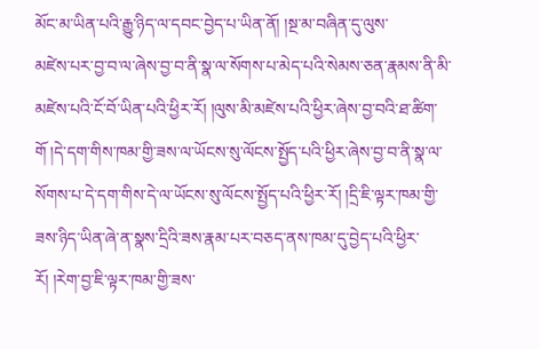མོང་མ་ཡིན་པའི་རྒྱུ་ཉིད་ལ་དབང་བྱེད་པ་ཡིན་ནོ། །སྔ་མ་བཞིན་དུ་ལུས་
མཛེས་པར་བྱ་བ་ལ་ཞེས་བྱ་བ་ནི་སྣ་ལ་སོགས་པ་མེད་པའི་སེམས་ཅན་རྣམས་ནི་མི་མཛེས་པའི་ངོ་བོ་ཡིན་པའི་ཕྱིར་རོ། །ལུས་མི་མཛེས་པའི་ཕྱིར་ཞེས་བྱ་བའི་ཐ་ཚིག་གོ །དེ་དག་གིས་ཁམ་གྱི་ཟས་ལ་ཡོངས་སུ་ལོངས་སྤྱོད་པའི་ཕྱིར་ཞེས་བྱ་བ་ནི་སྣ་ལ་སོགས་པ་དེ་དག་གིས་དེ་ལ་ཡོངས་སུ་ལོངས་སྤྱོད་པའི་ཕྱིར་རོ། །དྲི་ཇི་ལྟར་ཁམ་གྱི་ཟས་ཉིད་ཡིན་ཞེ་ན་སྣས་དྲིའི་ཟས་རྣམ་པར་བཅད་ནས་ཁམ་དུ་བྱེད་པའི་ཕྱིར་རོ། །རེག་བྱ་ཇི་ལྟར་ཁམ་གྱི་ཟས་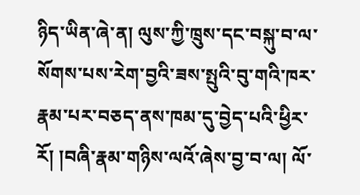ཉིད་ཡིན་ཞེ་ན། ལུས་ཀྱི་ཁྲུས་དང་བསྐུ་བ་ལ་སོགས་པས་རེག་བྱའི་ཟས་སྤུའི་བུ་གའི་ཁར་རྣམ་པར་བཅད་ནས་ཁམ་དུ་བྱེད་པའི་ཕྱིར་རོ། །བཞི་རྣམ་གཉིས་ལའོ་ཞེས་བྱ་བ་ལ། ལོ་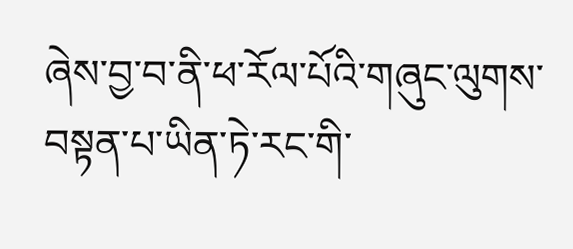ཞེས་བྱ་བ་ནི་ཕ་རོལ་པོའི་གཞུང་ལུགས་བསྟན་པ་ཡིན་ཏེ་རང་གི་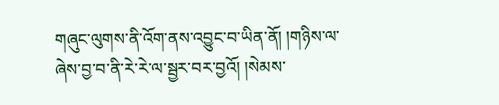གཞུང་ལུགས་ནི་འོག་ནས་འབྱུང་བ་ཡིན་ནོ། །གཉིས་ལ་ཞེས་བྱ་བ་ནི་རེ་རེ་ལ་སྦྱར་བར་བྱའོ། །སེམས་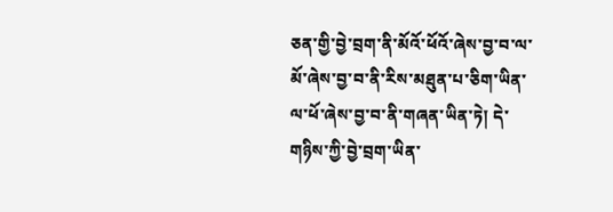ཅན་གྱི་བྱེ་བྲག་ནི་མོའོ་ཕོའོ་ཞེས་བྱ་བ་ལ་མོ་ཞེས་བྱ་བ་ནི་རིས་མཐུན་པ་ཅིག་ཡིན་ལ་ཕོ་ཞེས་བྱ་བ་ནི་གཞན་ཡིན་ཏེ། དེ་གཉིས་ཀྱི་བྱེ་བྲག་ཡིན་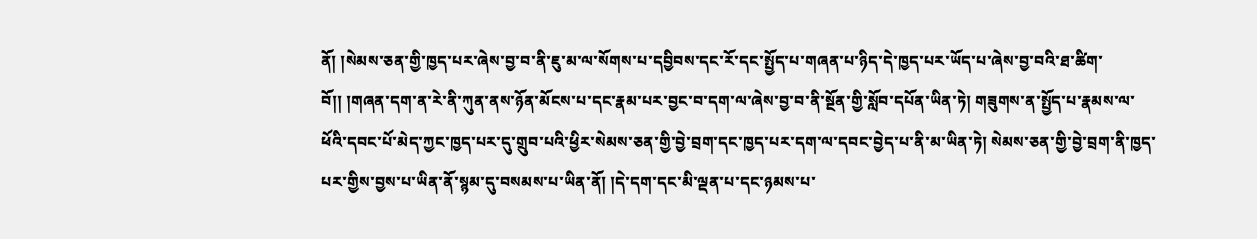ནོ། །སེམས་ཅན་གྱི་ཁྱད་པར་ཞེས་བྱ་བ་ནི་ཇུ་མ་ལ་སོགས་པ་དབྱིབས་དང་རོ་དང་སྤྱོད་པ་གཞན་པ་ཉིད་དེ་ཁྱད་པར་ཡོད་པ་ཞེས་བྱ་བའི་ཐ་ཚིག་བོ།། །གཞན་དག་ན་རེ་ནི་ཀུན་ནས་ཉོན་མོངས་པ་དང་རྣམ་པར་བྱང་བ་དག་ལ་ཞེས་བྱ་བ་ནི་སྔོན་གྱི་སློབ་དཔོན་ཡིན་ཏེ། གཟུགས་ན་སྤྱོད་པ་རྣམས་ལ་ཕོའི་དབང་པོ་མེད་ཀྱང་ཁྱད་པར་དུ་གྲུབ་པའི་ཕྱིར་སེམས་ཅན་གྱི་བྱེ་བྲག་དང་ཁྱད་པར་དག་ལ་དབང་བྱེད་པ་ནི་མ་ཡིན་ཏེ། སེམས་ཅན་གྱི་བྱེ་བྲག་ནི་ཁྱད་པར་གྱིས་བྱས་པ་ཡིན་ནོ་སྙམ་དུ་བསམས་པ་ཡིན་ནོ། །དེ་དག་དང་མི་ལྡན་པ་དང་ཉམས་པ་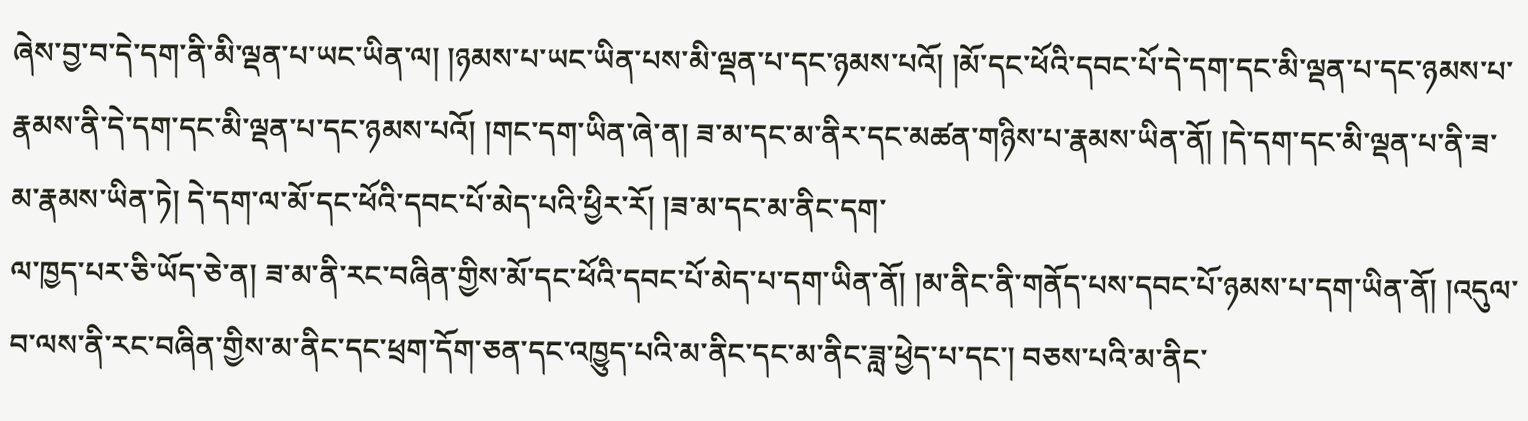ཞེས་བྱ་བ་དེ་དག་ནི་མི་ལྡན་པ་ཡང་ཡིན་ལ། །ཉམས་པ་ཡང་ཡིན་པས་མི་ལྡན་པ་དང་ཉམས་པའོ། །མོ་དང་ཕོའི་དབང་པོ་དེ་དག་དང་མི་ལྡན་པ་དང་ཉམས་པ་རྣམས་ནི་དེ་དག་དང་མི་ལྡན་པ་དང་ཉམས་པའོ། །གང་དག་ཡིན་ཞེ་ན། ཟ་མ་དང་མ་ནིར་དང་མཚན་གཉིས་པ་རྣམས་ཡིན་ནོ། །དེ་དག་དང་མི་ལྡན་པ་ནི་ཟ་མ་རྣམས་ཡིན་ཏེ། དེ་དག་ལ་མོ་དང་ཕོའི་དབང་པོ་མེད་པའི་ཕྱིར་རོ། །ཟ་མ་དང་མ་ནིང་དག་
ལ་ཁྱད་པར་ཅི་ཡོད་ཅེ་ན། ཟ་མ་ནི་རང་བཞིན་གྱིས་མོ་དང་ཕོའི་དབང་པོ་མེད་པ་དག་ཡིན་ནོ། །མ་ནིང་ནི་གནོད་པས་དབང་པོ་ཉམས་པ་དག་ཡིན་ནོ། །འདུལ་བ་ལས་ནི་རང་བཞིན་གྱིས་མ་ནིང་དང་ཕྲག་དོག་ཅན་དང་འཁྱུད་པའི་མ་ནིང་དང་མ་ནིང་ཟླ་ཕྱེད་པ་དང་། བཅས་པའི་མ་ནིང་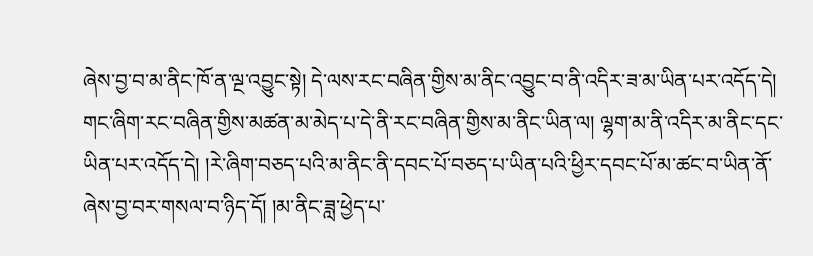ཞེས་བྱ་བ་མ་ནིང་ཁོ་ན་ལྔ་འབྱུང་སྟེ། དེ་ལས་རང་བཞིན་གྱིས་མ་ནིང་འབྱུང་བ་ནི་འདིར་ཟ་མ་ཡིན་པར་འདོད་དེ། གང་ཞིག་རང་བཞིན་གྱིས་མཚན་མ་མེད་པ་དེ་ནི་རང་བཞིན་གྱིས་མ་ནིང་ཡིན་ལ། ལྷག་མ་ནི་འདིར་མ་ནིང་དང་ཡིན་པར་འདོད་དེ། །རེ་ཞིག་བཅད་པའི་མ་ནིང་ནི་དབང་པོ་བཅད་པ་ཡིན་པའི་ཕྱིར་དབང་པོ་མ་ཚང་བ་ཡིན་ནོ་ཞེས་བྱ་བར་གསལ་བ་ཉིད་དོ། །མ་ནིང་ཟླ་ཕྱེད་པ་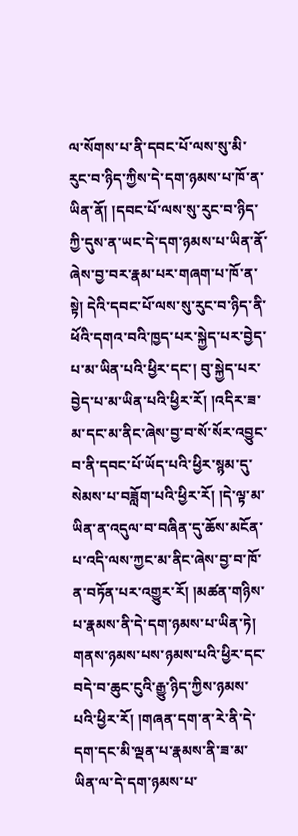ལ་སོགས་པ་ནི་དབང་པོ་ལས་སུ་མི་རུང་བ་ཉིད་ཀྱིས་དེ་དག་ཉམས་པ་ཁོ་ན་ཡིན་ནོ། །དབང་པོ་ལས་སུ་རུང་བ་ཉིད་ཀྱི་དུས་ན་ཡང་དེ་དག་ཉམས་པ་ཡིན་ནོ་ཞེས་བྱ་བར་རྣམ་པར་གཞག་པ་ཁོ་ན་སྟེ། དེའི་དབང་པོ་ལས་སུ་རུང་བ་ཉིད་ནི་ཕོའི་དགའ་བའི་ཁྱད་པར་སྐྱེད་པར་བྱེད་པ་མ་ཡིན་པའི་ཕྱིར་དང་། བུ་སྐྱེད་པར་བྱེད་པ་མ་ཡིན་པའི་ཕྱིར་རོ། །འདིར་ཟ་མ་དང་མ་ནིང་ཞེས་བྱ་བ་སོ་སོར་འབྱུང་བ་ནི་དབང་པོ་ཡོད་པའི་ཕྱིར་སྙམ་དུ་སེམས་པ་བཟློག་པའི་ཕྱིར་རོ། །དེ་ལྟ་མ་ཡིན་ན་འདུལ་བ་བཞིན་དུ་ཆོས་མངོན་པ་འདི་ལས་ཀྱང་མ་ནིང་ཞེས་བྱ་བ་ཁོ་ན་བཏོན་པར་འགྱུར་རོ། །མཚན་གཉིས་པ་རྣམས་ནི་དེ་དག་ཉམས་པ་ཡིན་ཏེ། གནས་ཉམས་པས་ཉམས་པའི་ཕྱིར་དང་བདེ་བ་ཆུང་ངུའི་རྒྱུ་ཉིད་ཀྱིས་ཉམས་པའི་ཕྱིར་རོ། །གཞན་དག་ན་རེ་ནི་དེ་དག་དང་མི་ལྡན་པ་རྣམས་ནི་ཟ་མ་ཡིན་ལ་དེ་དག་ཉམས་པ་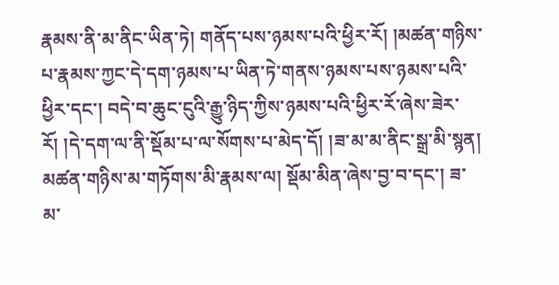རྣམས་ནི་མ་ནིང་ཡིན་ཏེ། གནོད་པས་ཉམས་པའི་ཕྱིར་རོ། །མཚན་གཉིས་པ་རྣམས་ཀྱང་དེ་དག་ཉམས་པ་ཡིན་ཏེ་གནས་ཉམས་པས་ཉམས་པའི་ཕྱིར་དང་། བདེ་བ་ཆུང་ངུའི་རྒྱུ་ཉིད་ཀྱིས་ཉམས་པའི་ཕྱིར་རོ་ཞེས་ཟེར་རོ། །དེ་དག་ལ་ནི་སྡོམ་པ་ལ་སོགས་པ་མེད་དོ། །ཟ་མ་མ་ནིང་སྒྲ་མི་སྙན། མཚན་གཉིས་མ་གཏོགས་མི་རྣམས་ལ། སྡོམ་མིན་ཞེས་བྱ་བ་དང་། ཟ་མ་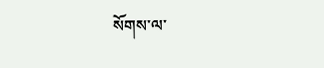སོགས་ལ་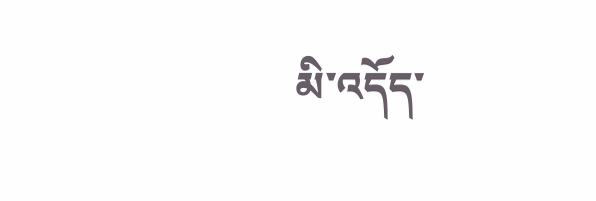མི་འདོད་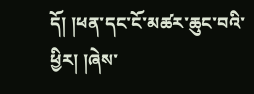དོ། །ཕན་དང་ངོ་མཚར་ཆུང་བའི་ཕྱིར། །ཞེས་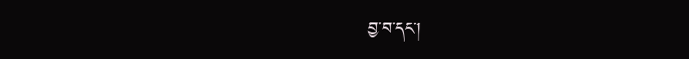བྱ་བ་དང་།